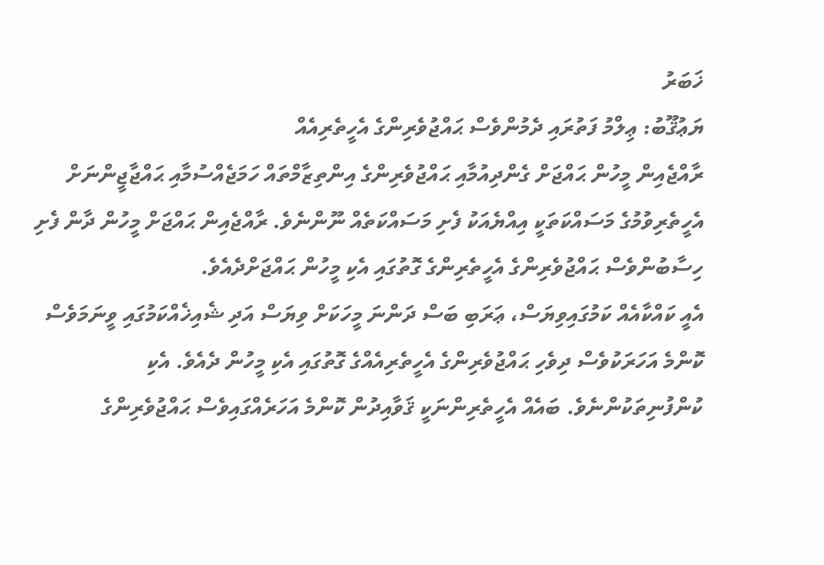ޚަބަރު
ޔަޢުޤޫބު: ޢިލްމު ފަތުރައި ދެމުންވެސް ޙައްޖުވެރިންގެ އެހީތެރިއެއް
ރާއްޖެއިން މީހުން ޙައްޖަށް ގެންދިއުމާއި ޙައްޖުވެރިންގެ އިންތިޒާމްތައް ހަމަޖެއްސުމާއި ޙައްޖާޖީންނަށް އެހީތެރިވުމުގެ މަސައްކަތަކީ އިއްޔެއަކު ފެށި މަސައްކަތެއް ނޫންނެވެ. ރާއްޖެއިން ޙައްޖަށް މީހުން ދާން ފެށި ހިސާބުންވެސް ޙައްޖުވެރިންގެ އެހީތެރިންގެ ގޮތުގައި އެކި މީހުން ޙައްޖަށްދެއެވެ.
އެއީ ކައްކާއެއް ކަމުގައިވިޔަސް، ޢަރަބި ބަސް ދަންނަ މީހަކަށް ވިޔަސް އަދި ޝެއިޚެއްކަމުގައި ވީނަމަވެސް ކޮންމެ އަހަރަކުވެސް ދިވެހި ޙައްޖުވެރިންގެ އެހީތެރިއެއްގެ ގޮތުގައި އެކި މީހުން ދެއެވެ. އެކި ކުންފުނިތަކުންނެވެ. ބައެއް އެހީތެރިންނަކީ ޤަވާއިދުން ކޮންމެ އަހަރެއްގައިވެސް ޙައްޖުވެރިންގެ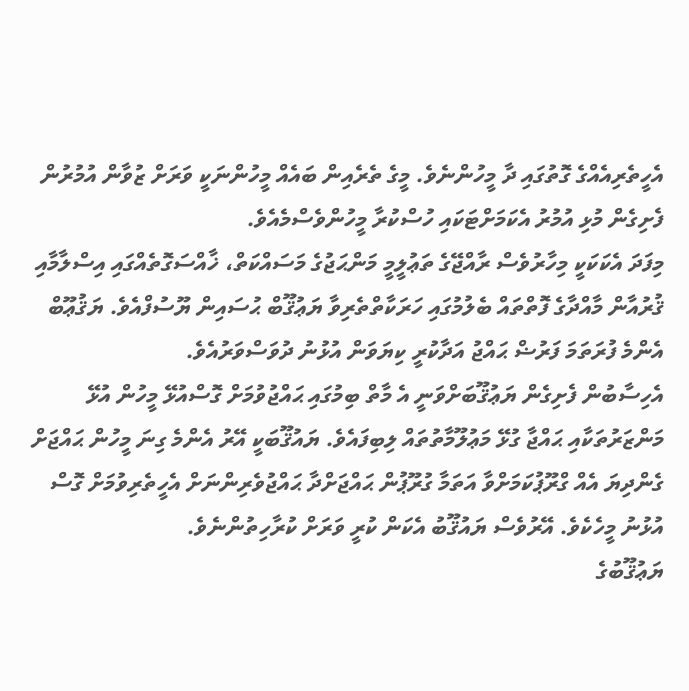އެހީތެރިއެއްގެ ގޮތުގައި ދާ މީހުންނެވެ. މީގެ ތެރެއިން ބައެއް މީހުންނަކީ ވަރަށް ޒުވާން އުމުރުން ފެށިގެން މުޅި އުމުރު އެކަމަށްޓަކައި ހުސްކުރާ މީހުންވެސްމެއެވެ.
މިފަދަ އެކަކަކީ މިހާރުވެސް ރާއްޖޭގެ ތަޢުލީމީ މަންޙަޖުގެ މަސައްކަތް، ޚާއްސަގޮތެއްގައި އިސްލާމާއި ޤުރުއާން މާއްދާގެ ފޮތްތައް ބެލުމުގައި ހަރަކާތްތެރިވާ ޔަޢުޤޫބް ޙުސައިން ޔޫސުފްއެވެ. ޔަޤުޢޫބް އެންމެ ފުރަތަމަ ފަރުޟް ޙައްޖު އަދާކުރީ ކިޔަވަން އުޅުނު ދުވަސްވަރުއެވެ.
އެހިސާބުން ފެށިގެން ޔަޢުޤޫބަށްވަނީ އެ މާތް ބިމުގައި ޙައްޖުވުމަށް ގޮސްއުޅޭ މީހުން އުޅޭ މަންޒަރުތަކާއި ޙައްޖާ ގުޅޭ މަޢުލޫމާތުތައް ލިބިފައެވެ. ޔައުޤޫބަކީ އޭރު އެންމެ ގިނަ މީހުން ޙައްޖަށް ގެންދިޔަ އެއް ގްރޫޕުކަމަށްވާ އަތަމާ ގުރޫޕުން ޙައްޖަށްދާ ޙައްޖުވެރިންނަށް އެހީތެރިވުމަށް ގޮސް އުޅުނު މީހެކެވެ. އޭރުވެސް ޔައުޤޫބު އެކަން ކުރީ ވަރަށް ކުރާހިތުންނެވެ.
ޔަޢުޤޫބުގެ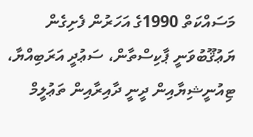މަސައްކަތް 1990ގެ އަހަރުން ފެށިގެން
ޔަޢުޤޫބުވަނީ ޕާކިސްތާން، ސަޢުދީ އަރަބިއްޔާ، ޓިއުނީޝިޔާއިން ދީނީ ދާއިރާއިން ތަޢުލީމް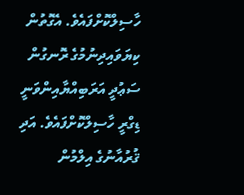ހާސިލްކޮށްފައެވެ. އެގޮތުން ކިޔަވައިދިނުމުގެ ރޮނގުން ސަޢުދީ އަރަބިއްޔާއިންވަނީ ޑިގްރީ ހާސިލްކޮށްފައެވެ. އަދި ޤުރުއާނުގެ އިލްމުން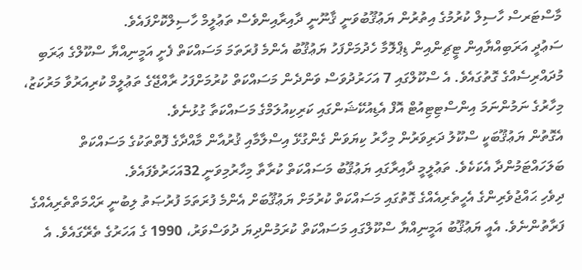މާސްޓަރސް ހާސިލް ކުރުމުގެ އިތުރުން ޔަޢުޤޫބުވަނީ ޤާނޫނީ ދާއިރާއިންވެސް ތަޢުލީމް ހާސިލްކޮށްފައެވެ.
ސަޢުދީ އަރަބިއްޔާއިން ޓީޗިންއިން ޑިޕްލޮމާ ހެދުމަށްފަހު ޔަޢުޤޫބު އެންމެ ފުރަތަމަ މަސައްކަތް ފެށީ އަމީނިއްޔާ ސްކޫލްގެ ޢަރަބި މުދައްރިސެއްގެ ގޮތުގައެވެ. އެ ސްކޫލްގައި 7 އަހަރުދުވަސް ވަންދެން މަސައްކަތް ކުރުމަށްފަހު ރާއްޖޭގެ ތަޢުލީމް ކުރިއަރުވާ މަރުކަޒު، މިހާރުގެ ނަމުންނަމަ އިންސްޓިޓިއުޓް އޮފް އެޑިއުކޭޝަންގައި ކަރިކިއުލަމްގެ މަސައްކަތާ ގުޅުނެވެ.
އެގޮތުން ޔަޢުޤޫބަކީ ސްކޫލު ދަރިވަރުން މިހާރު ކިޔަވަން ގެންގުޅޭ އިސްލާމާއި ޤުރުއާން މާއްދާގެ ފޮތްތަކުގެ މަސައްކަތް ބަލަހައްޓަމުންދާ އެކަކެވެ. ތަޢުލީމީ ދާއިރާގައި ޔަޢުޤޫބު މަސައްކަތް ކުރާތާ މިހާރުމިވަނީ 32އަހަރުވެފައެވެ.
ދިވެހި ޙައްޖުވެރިންގެ އެހީތެރިއެއްގެ ގޮތުގައި މަސައްކަތް ކުރުމަށް ޔަޢުޤޫބަށް އެންމެ ފުރަތަމަ ފުރުޞަތު ލިބުނީ ރަޙްމަތްތެރިއެއްގެ ފަރާތުންނެވެ. އެއީ ޔަޢުޤޫބު އަމީނިއްޔާ ސްކޫލްގައި މަސައްކަތް ކުރަމުންދިޔަ ދުވަސްވަރު، 1990 ގެ އަހަރުގެ ތެރޭގައެވެ. އެ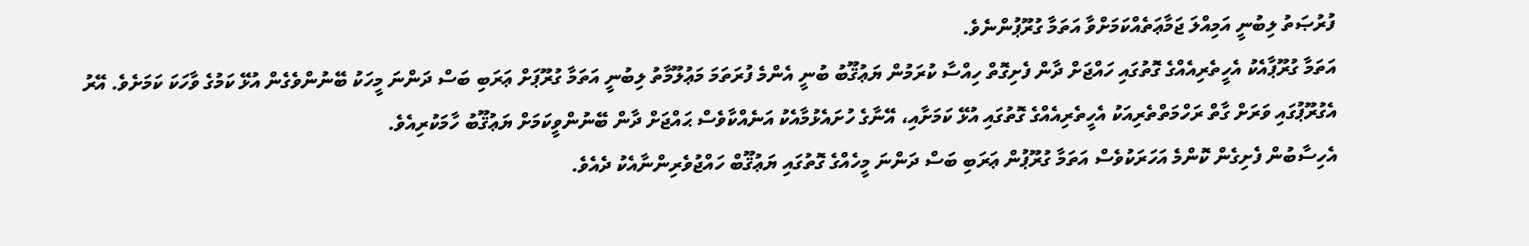ފުރުޞަތު ލިބުނީ އަމިއްލަ ޖަމާޢަތެއްކަމަށްވާ އަތަމާ ގުރޫޕުންނެވެ.
އަތަމާ ގުރޫޕާއެކު އެހީތެރިއެއްގެ ގޮތުގައި ހައްޖަށް ދާން ފެށިގޮތް ހިއްސާ ކުރަމުން ޔަޢުޤޫބު ބުނީ އެންމެ ފުރަތަމަ މަޢުލޫމާތު ލިބުނީ އަތަމާ ގުރޫޕަށް ޢަރަބި ބަސް ދަންނަ މީހަކު ބޭނުންވެގެން އުޅޭ ކަމުގެ ވާހަކަ ކަމަށެވެ. އޭރު އެގުރޫޕުގައި ވަރަށް ގާތް ރަހްމަތްތެރިއަކު އެހީތެރިއެއްގެ ގޮތުގައި އުޅޭ ކަމަށާއި، އޭނާގެ ހުށައެޅުމާއެކު އަނެއްކާވެސް ޙައްޖަށް ދާން ބޭނުންވީކަމަށް ޔަޢުޤޫބު ހާމަކުރިއެވެ.
އެހިސާބުން ފެށިގެން ކޮންމެ އަހަރަކުވެސް އަތަމާ ގުރޫޕުން ޢަރަބި ބަސް ދަންނަ މީހެއްގެ ގޮތުގައި ޔަޢުޤޫބް ހައްޖުވެރިންނާއެކު ދެއެވެ.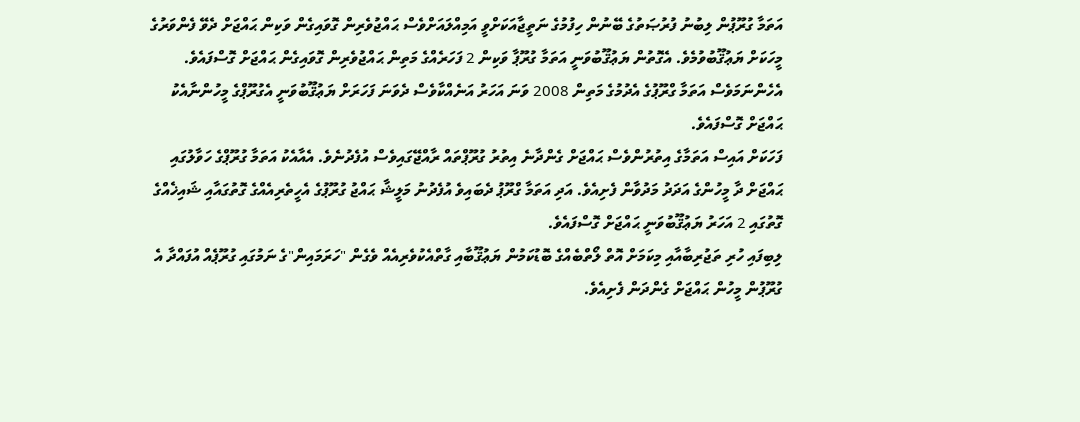އަތަމާ ގުރޫޕުން ލިބުނު ފުރުޞަތުގެ ބޭނުން ހިފުމުގެ ނަތީޖާއަކަށްވީ އަމިއްލައަށްވެސް ޙައްޖުވެރިން ގޮވައިގެން ވަކިން ޙައްޖަށް ދެވޭ ފެންވަރުގެ މީހަކަށް ޔަޢުޤޫބުވުމެވެ. އެގޮތުން ޔަޢުޤޫބުވަނީ އަތަމާ ގުރޫޕާ ވަކިން 2 ފަހަރެއްގެ މަތިން ޙައްޖުވެރިން ގޮވައިގެން ޙައްޖަށް ގޮސްފައެވެ. އެހެންނަމަވެސް އަތަމާ ގްރޫޕުގެ އެދުމުގެ މަތިން 2008 ވަނަ އަހަރު އަނެއްކާވެސް ދެވަނަ ފަހަރަށް ޔަޢުޤޫބުވަނީ އެގުރޫޕްގެ މީހުންނާއެކު ޙައްޖަށް ގޮސްފައެވެ.
ފަހަކަށް އައިސް އަތަމާގެ އިތުރުންވެސް ޙައްޖަށް ގެންދާނެ އިތުރު ގުރޫޕްތައް ރާއްޖޭގައިވެސް އުފެދުނެވެ. އެއާއެކު އަތަމާ ގުރޫޕްގެ ހަވާލުގައި ޙައްޖަށް ދާ މީހުންގެ އަދަދު މަދުވާން ފެށިއެވެ. އަދި އަތަމާ ގްރޫޕު ދެބައިވެ އުފެދުނު މަލީޝާ ޙައްޖު ގުރޫޕުގެ އެހީތެރިއެއްގެ ގޮތުގައާއި ޝައިޚެއްގެ ގޮތުގައި 2 އަހަރު ޔަޢުޤޫބުވަނީ ޙައްޖަށް ގޮސްފައެވެ.
ލިބިފައި ހުރި ތަޖުރިބާއާއި މިކަމަށް އޮތް ލޯތްބެއްގެ ބޮޑުކަމުން ޔަޢުޤޫބާއި ގާތްއެކުވެރިއެއް ވެގެން "ހަރަމައިން"ގެ ނަމުގައި ގުރޫޕެއް އުފައްދާ އެ ގުރޫޕުން މީހުން ޙައްޖަށް ގެންދަން ފެށިއެވެ.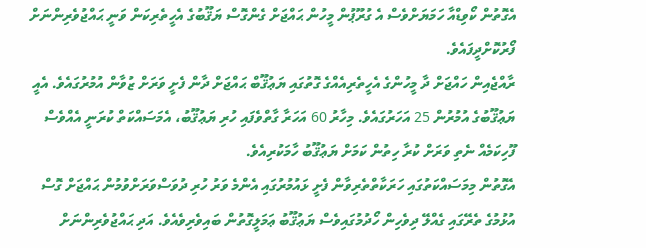އެގޮތުން ކޯވިޑްއާ ހަމަޔަށްވެސް އެ ގުރޫޕުން މީހުން ޙައްޖަށް ގެންގޮސް ޔަޤޫބުގެ އެހީތެރިކަން ވަނީ ޙައްޖުވެރިންނަށް ފޯރުކޮށްދީފައެވެ.
ރާއްޖެއިން ހައްޖަށް ދާ މީހުންގެ އެހީތެރިއެއްގެ ގޮތުގައި ޔަޢުޤޫބް ޙައްޖަށް ދާން ފެށީ ވަރަށް ޒުވާން އުމުރުގައެވެ. އެއީ ޔަޢުޤޫބުގެ އުމުރުން 25 އަހަރުގައެވެ. މިހާރު 60 އަހަރާ ގާތްވެފައި ހުރި ޔަޢުޤޫބު، އެމަސައްކަތް ކުރަނީ އެއްވެސް ފޫހިކަމެއް ނެތި ވަރަށް ކުރާ ހިތުން ކަމަށް ޔަޢުޤޫބު ހާމަކުރިއެވެ.
އެގޮތުން މިމަސައްކަތުގައި ހަރަކާތްތެރިވާން ފެށީ ޅައުމުރުގައި އެންމެ ވަރު ހުރި ދުވަސްވަރަށްވުމުން ޙައްޖަށް ގޮސް އުޅުމުގެ ތެރޭގައި ގެއްލޭ ދިވެހިން ހޯދުމުގައިވެސް ޔަޢުޤޫބު ޢަމަލީގޮތުން ބައިވެރިވެއެވެ. އަދި ޙައްޖުވެރިންނަށް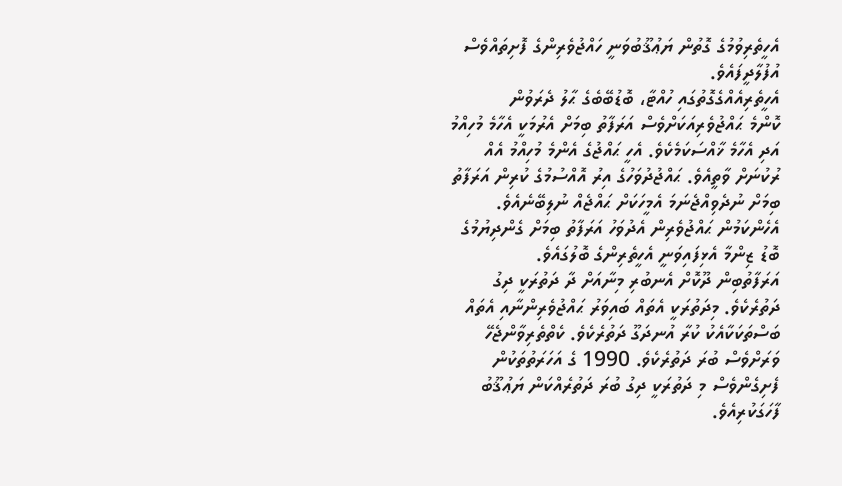އެހީތެރިވުމުގެ ގޮތުން ޔަޢުޤޫބުވަނީ ހައްޖުވެރިންގެ ފޮށިތައްވެސް އުފުލާދީފައެވެ.
އެހީތެރިއެއްގެގޮތުގައި ހުއްޓާ، ބޮޑުބޭބެގެ ޙާލު ދެރަވުން
ކޮންމެ ޙައްޖުވެރިއަކަށްވެސް އަރަފާތު ބިމަށް އެރުމަކީ އެހާމެ މުހިއްމު އަދި އެހާމެ ޚާއްސަކަމެކެވެ. އެހީ ޙައްޖުގެ އެންމެ މުހިއްމު އެއް ރުކުނަށް ވާތީއެވެ. ޙައްޖުދުވަހުގެ އިރު އޮއްސުމުގެ ކުރިން އަރަފާތު ބިމަށް ނުދެވިއްޖެނަމަ އެމީހަކަށް ޙައްޖެއް ނުލިބޭނެއެވެ. އެހެންކަމުން ޙައްޖުވެރިން އެދުވަހު އަރަފާތު ބިމަށް ގެންދިޔުމުގެ ބޮޑު ޒިންމާ އެޅިފައިވަނީ އެހީތެރިންގެ ބޮލުގައެވެ.
އަރަފާތުބިން ދޫކޮށް އެނބުރި މިނާއަށް ދާ ދަތުރަކީ ދިގު ދަތުރެކެވެ. މިދަތުރަކީ އެތައް ބައިވަރު ޙައްޖުވެރިންނާއި އެތައް ބަސްތަކަކާއެކު ކުރާ އުނދަގޫ ދަތުރެކެވެ. ކެތްތެރިވާންޖެހޭ ވަރަށްވެސް ބުރަ ދަތުރެކެވެ. 1990 ގެ އަހަރަތުތަކުން ފެށިގެންވެސް މި ދަތުރަކީ ދިގު ބުރަ ދަތުރެއްކަން ޔަޢުޤޫބު ފާހަގަކުރިއެވެ.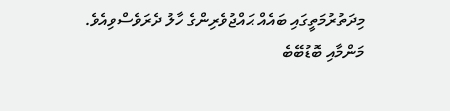މިދަތުރުމަތީގައި ބައެއް ޙައްޖުވެރިންގެ ހާލު ދެރަވެސްވިއެވެ.
މަންމާއި ބޮޑުބޭބެ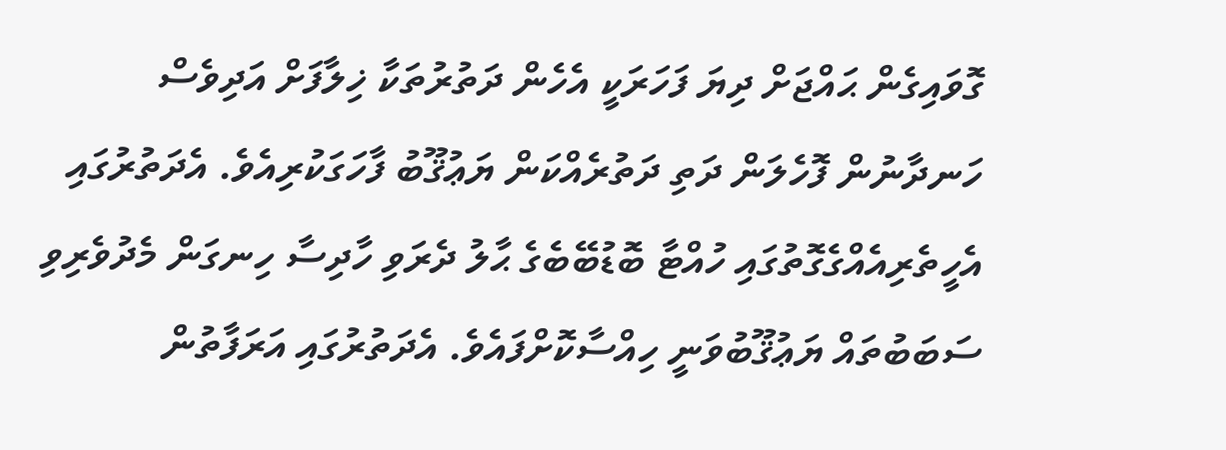ގޮވައިގެން ޙައްޖަށް ދިޔަ ފަހަރަކީ އެހެން ދަތުރުތަކާ ޚިލާފަށް އަދިވެސް ހަނދާނުން ފޮހެލަން ދަތި ދަތުރެއްކަން ޔަޢުޤޫބު ފާހަގަކުރިއެވެ. އެދަތުރުގައި އެހީތެރިއެއްގެގޮތުގައި ހުއްޓާ ބޮޑުބޭބެގެ ޙާލު ދެރަވި ހާދިސާ ހިނގަން މެދުވެރިވި ސަބަބުތައް ޔަޢުޤޫބުވަނީ ހިއްސާކޮށްފައެވެ. އެދަތުރުގައި އަރަފާތުން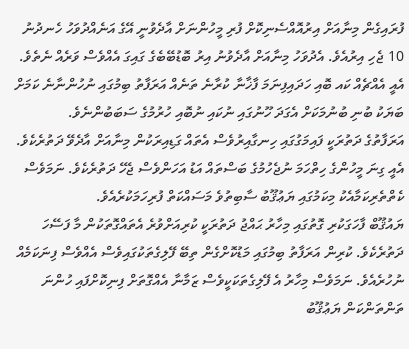ފުރައިގެން މިނާއަށް އިރުއޮއްސެނިކޮށް ފުރި މީހުންނަށް އާދެވުނީ އޭގެ އަނެއްދުވަހު ހެނދުނު 10 ޖެހި އިރުއެވެ. އެދުވަހު މިނާއަށް އާދެވުނު އިރު ބޮޑުބޭބެގެ ގައިގަ އެއްވެސް ވަރެއް ނެތެވެ. އެއީ އެއްޗެއް ކައ ބޮއި ހަދައިފިނަމަ ފާޚާނާ ކުރާނެ ތަނެއް އަރަފާތު ބިމުގައި ނުހުންނާނެ ކަމަށް ބަޔަކު ބުނި ބުނުމަކަށް އެގަދަ ހޫނުގައި ނުކައި ނުބޮއި ހުރުމުގެ ސަބަބުންނެވެ.
އަރަފާތުގެ ދަތުރަކީ ފައިމަގުގައި ހިނގާއިރުވެސް އެތައް ގަޑިއިރަކުން މިނާއަށް އާދެވޭ ދަތުރެކެވެ. އެއީ ގިނަ މީހުންގެ ހިތްހަމަ ނުޖެހުމުގެ ބަސްތައް އަޑު އަހަންވެސް ޖެހޭ ދަތުރެކެވެ. ނަމަވެސް ކެތްތެރިކަމާއެކު މިކަމުގައި ޔަޢުޤޫބު ސާބިތުވެ މަސައްކަތް ފުރިހަމަކުރެއެވެ.
ޔައުޤޫބް ފާހަގަކުރި ގޮތުގައި މިހާރު ޙައްޖު ދަތުރަކީ ކުރިއަށްވުރެ އެތައްގޮތަކުން މާ ފަސޭހަ ދަތުރެކެވެ. ކުރިން އަރަފާތު ބިމުގައި މަޑުކޮށްގެން ތިބޭ ފޭލިގެތަކުގައިވެސް އެއްވެސް ފިނަކަމެއް ނުހުރެއެވެ. ނަމަވެސް މިހާރު އެ ފޭލިގެތަކަކީވެސް ޒަމާނާ އެއްގޮތަށް ފިނިކޮށްފައި ހުންނަ ތަންތަންކަން ޔަޢުޤޫބު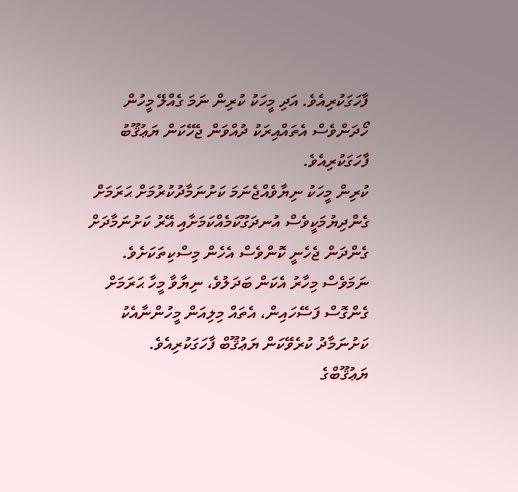ފާހަގަކުރިއެވެ. އަދި މީހަކު ކުރިން ނަމަ ގެއްލޭ މީހުން ހޯދަންވެސް އެތައްއިރަކު ދުއްވަން ޖެހޭކަން ޔަޢުޤޫބު ފާހަގަކުރިއެވެ.
ކުރިން މީހަކު ނިޔާވެއްޖެނަމަ ކަށުނަމާދުކުރުމަށް ޙަރަމަށް ގެންދިޔުމަކީވެސް އުނދަގޫކަމެއްކަމަށާއި އޭރު ކަށުނަމާދަށް ގެންދަން ޖެހެނީ ކޮންވެސް އެހެން މިސްކިތަކަށެވެ. ނަމަވެސް މިހާރު އެކަން ބަދަލުވެ، ނިޔާވާ މީހާ ޙަރަމަށް ގެންގޮސް ފަސޭހައިން، އެތައް މިލިއަން މީހުންނާއެކު ކަށުނަމާދު ކުރެވޭކަން ޔަޢުޤޫބް ފާހަގަކުރިއެވެ.
ޔަޢުޤޫބްގެ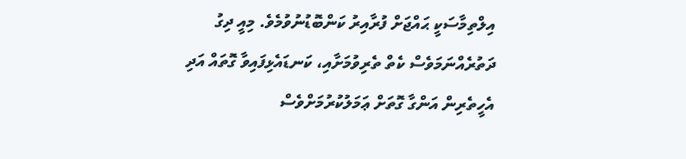އިލްތިމާސަކީ ޙައްޖަށް ފުރާއިރު ކަންބޮޑުނުވުމެވެ. މިއީ ދިގު ދަތުރެއްނަމަވެސް ކެތް ތެރިވުމަށާއި، ކަނޑައެޅިފައިވާ ގޮތައް އަދި އެހީތެރިން އަންގާ ގޮތަށް ޢަމަލުކުރުމަށްވެސް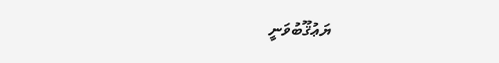ޔަޢުޤޫބުވަނީ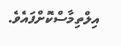އިލްތިމާސްކޮށްފައެވެ.